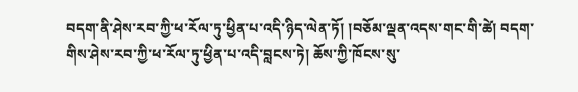བདག་ནི་ཤེས་རབ་ཀྱི་ཕ་རོལ་ཏུ་ཕྱིན་པ་འདི་ཉིད་ལེན་ཏོ། །བཅོམ་ལྡན་འདས་གང་གི་ཚེ། བདག་གིས་ཤེས་རབ་ཀྱི་ཕ་རོལ་ཏུ་ཕྱིན་པ་འདི་བླངས་ཏེ། ཆོས་ཀྱི་ཁོངས་སུ་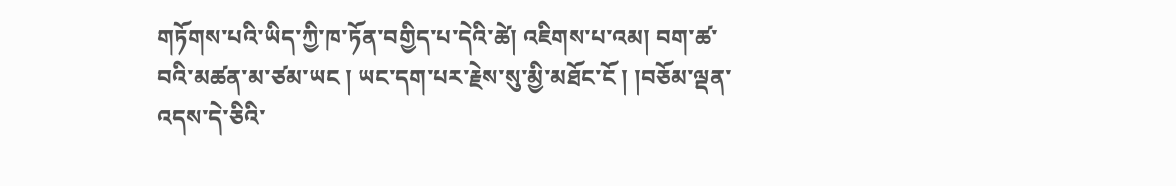གཏོགས་པའི་ཡིད་ཀྱི་ཁ་ཏོན་བགྱིད་པ་དེའི་ཚེ། འཇིགས་པ་འམ། བག་ཚ་བའི་མཚན་མ་ཙམ་ཡང ། ཡང་དག་པར་རྗེས་སུ་མྱི་མཐོང་ངོ ། །བཅོམ་ལྡན་འདས་དེ་ཅིའི་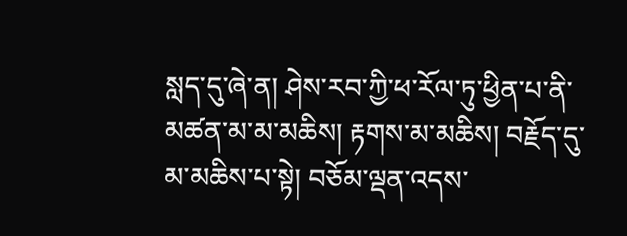སླད་དུ་ཞེ་ན། ཤེས་རབ་ཀྱི་ཕ་རོལ་ཏུ་ཕྱིན་པ་ནི་མཚན་མ་མ་མཆིས། རྟགས་མ་མཆིས། བརྗོད་དུ་མ་མཆིས་པ་སྟེ། བཅོམ་ལྡན་འདས་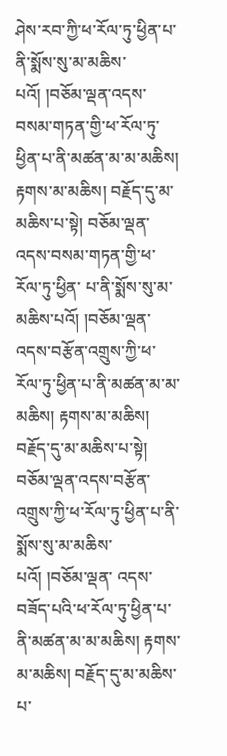ཤེས་རབ་ཀྱི་ཕ་རོལ་ཏུ་ཕྱིན་པ་ནི་སྨོས་སུ་མ་མཆིས་པའོ། །བཅོམ་ལྡན་འདས་བསམ་གཏན་གྱི་ཕ་རོལ་ཏུ་ཕྱིན་པ་ནི་མཚན་མ་མ་མཆིས། རྟགས་མ་མཆིས། བརྗོད་དུ་མ་མཆིས་པ་སྟེ། བཅོམ་ལྡན་འདས་བསམ་གཏན་གྱི་ཕ་རོལ་ཏུ་ཕྱིན་ པ་ནི་སྨོས་སུ་མ་མཆིས་པའོ། །བཅོམ་ལྡན་འདས་བརྩོན་འགྲུས་ཀྱི་ཕ་རོལ་ཏུ་ཕྱིན་པ་ནི་མཚན་མ་མ་མཆིས། རྟགས་མ་མཆིས། བརྗོད་དུ་མ་མཆིས་པ་སྟེ། བཅོམ་ལྡན་འདས་བརྩོན་འགྲུས་ཀྱི་ཕ་རོལ་ཏུ་ཕྱིན་པ་ནི་སྨོས་སུ་མ་མཆིས་པའོ། །བཅོམ་ལྡན་ འདས་བཟོད་པའི་ཕ་རོལ་ཏུ་ཕྱིན་པ་ནི་མཚན་མ་མ་མཆིས། རྟགས་མ་མཆིས། བརྗོད་དུ་མ་མཆིས་པ་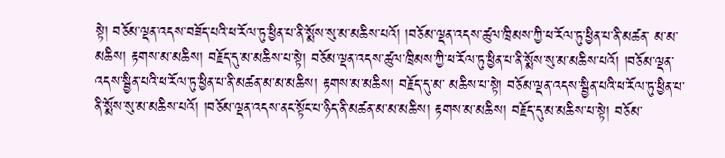སྟེ། བཅོམ་ལྡན་འདས་བཟོད་པའི་ཕ་རོལ་ཏུ་ཕྱིན་པ་ནི་སྨོས་སུ་མ་མཆིས་པའོ། །བཅོམ་ལྡན་འདས་ཚུལ་ཁྲིམས་ཀྱི་ཕ་རོལ་ཏུ་ཕྱིན་པ་ནི་མཚན་ མ་མ་མཆིས། རྟགས་མ་མཆིས། བརྗོད་དུ་མ་མཆིས་པ་སྟེ། བཅོམ་ལྡན་འདས་ཚུལ་ཁྲིམས་ཀྱི་ཕ་རོལ་ཏུ་ཕྱིན་པ་ནི་སྨོས་སུ་མ་མཆིས་པའོ། །བཅོམ་ལྡན་འདས་སྦྱིན་པའི་ཕ་རོལ་ཏུ་ཕྱིན་པ་ནི་མཚན་མ་མ་མཆིས། རྟགས་མ་མཆིས། བརྗོད་དུ་མ་ མཆིས་པ་སྟེ། བཅོམ་ལྡན་འདས་སྦྱིན་པའི་ཕ་རོལ་ཏུ་ཕྱིན་པ་ནི་སྨོས་སུ་མ་མཆིས་པའོ། །བཅོམ་ལྡན་འདས་ནང་སྟོང་པ་ཉིད་ནི་མཚན་མ་མ་མཆིས། རྟགས་མ་མཆིས། བརྗོད་དུ་མ་མཆིས་པ་སྟེ། བཅོམ་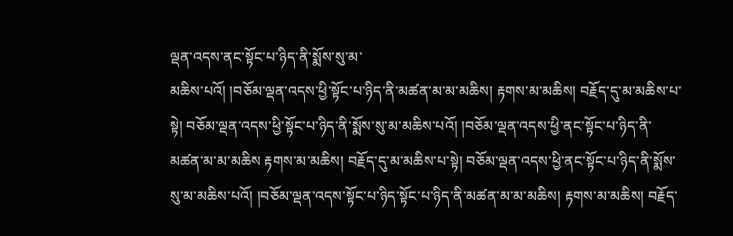ལྡན་འདས་ནང་སྟོང་པ་ཉིད་ནི་སྨོས་སུ་མ་
མཆིས་པའོ། །བཅོམ་ལྡན་འདས་ཕྱི་སྟོང་པ་ཉིད་ནི་མཚན་མ་མ་མཆིས། རྟགས་མ་མཆིས། བརྗོད་དུ་མ་མཆིས་པ་སྟེ། བཅོམ་ལྡན་འདས་ཕྱི་སྟོང་པ་ཉིད་ནི་སྨོས་སུ་མ་མཆིས་པའོ། །བཅོམ་ལྡན་འདས་ཕྱི་ནང་སྟོང་པ་ཉིད་ནི་མཚན་མ་མ་མཆིས རྟགས་མ་མཆིས། བརྗོད་དུ་མ་མཆིས་པ་སྟེ། བཅོམ་ལྡན་འདས་ཕྱི་ནང་སྟོང་པ་ཉིད་ནི་སྨོས་སུ་མ་མཆིས་པའོ། །བཅོམ་ལྡན་འདས་སྟོང་པ་ཉིད་སྟོང་པ་ཉིད་ནི་མཚན་མ་མ་མཆིས། རྟགས་མ་མཆིས། བརྗོད་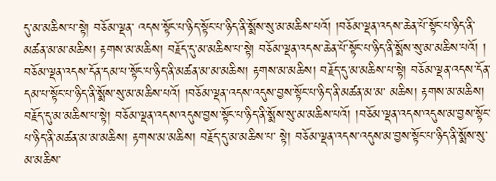དུ་མ་མཆིས་པ་སྟེ། བཅོམ་ལྡན་ འདས་སྟོང་པ་ཉིད་སྟོང་པ་ཉིད་ནི་སྨོས་སུ་མ་མཆིས་པའོ། །བཅོམ་ལྡན་འདས་ཆེན་པོ་སྟོང་པ་ཉིད་ནི་མཚན་མ་མ་མཆིས། རྟགས་མ་མཆིས། བརྗོད་དུ་མ་མཆིས་པ་སྟེ། བཅོམ་ལྡན་འདས་ཆེན་པོ་སྟོང་པ་ཉིད་ནི་སྨོས་སུ་མ་མཆིས་པའོ། ། བཅོམ་ལྡན་འདས་དོན་དམ་པ་སྟོང་པ་ཉིད་ནི་མཚན་མ་མ་མཆིས། རྟགས་མ་མཆིས། བརྗོད་དུ་མ་མཆིས་པ་སྟེ། བཅོམ་ལྡན་འདས་དོན་དམ་པ་སྟོང་པ་ཉིད་ནི་སྨོས་སུ་མ་མཆིས་པའོ། །བཅོམ་ལྡན་འདས་འདུས་བྱས་སྟོང་པ་ཉིད་ནི་མཚན་མ་མ་ མཆིས། རྟགས་མ་མཆིས། བརྗོད་དུ་མ་མཆིས་པ་སྟེ། བཅོམ་ལྡན་འདས་འདུས་བྱས་སྟོང་པ་ཉིད་ནི་སྨོས་སུ་མ་མཆིས་པའོ། །བཅོམ་ལྡན་འདས་འདུས་མ་བྱས་སྟོང་པ་ཉིད་ནི་མཚན་མ་མ་མཆིས། རྟགས་མ་མཆིས། བརྗོད་དུ་མ་མཆིས་པ་ སྟེ། བཅོམ་ལྡན་འདས་འདུས་མ་བྱས་སྟོང་པ་ཉིད་ནི་སྨོས་སུ་མ་མཆིས་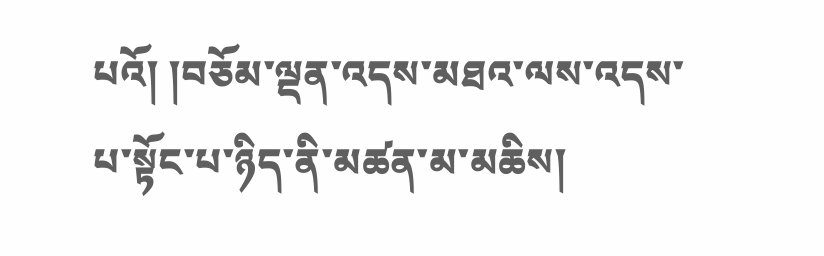པའོ། །བཅོམ་ལྡན་འདས་མཐའ་ལས་འདས་པ་སྟོང་པ་ཉིད་ནི་མཚན་མ་མཆིས།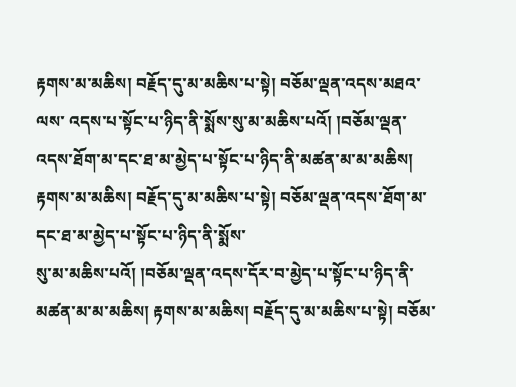རྟགས་མ་མཆིས། བརྗོད་དུ་མ་མཆིས་པ་སྟེ། བཅོམ་ལྡན་འདས་མཐའ་ལས་ འདས་པ་སྟོང་པ་ཉིད་ནི་སྨོས་སུ་མ་མཆིས་པའོ། །བཅོམ་ལྡན་འདས་ཐོག་མ་དང་ཐ་མ་མྱེད་པ་སྟོང་པ་ཉིད་ནི་མཚན་མ་མ་མཆིས། རྟགས་མ་མཆིས། བརྗོད་དུ་མ་མཆིས་པ་སྟེ། བཅོམ་ལྡན་འདས་ཐོག་མ་དང་ཐ་མ་མྱེད་པ་སྟོང་པ་ཉིད་ནི་སྨོས་
སུ་མ་མཆིས་པའོ། །བཅོམ་ལྡན་འདས་དོར་བ་མྱེད་པ་སྟོང་པ་ཉིད་ནི་མཚན་མ་མ་མཆིས། རྟགས་མ་མཆིས། བརྗོད་དུ་མ་མཆིས་པ་སྟེ། བཅོམ་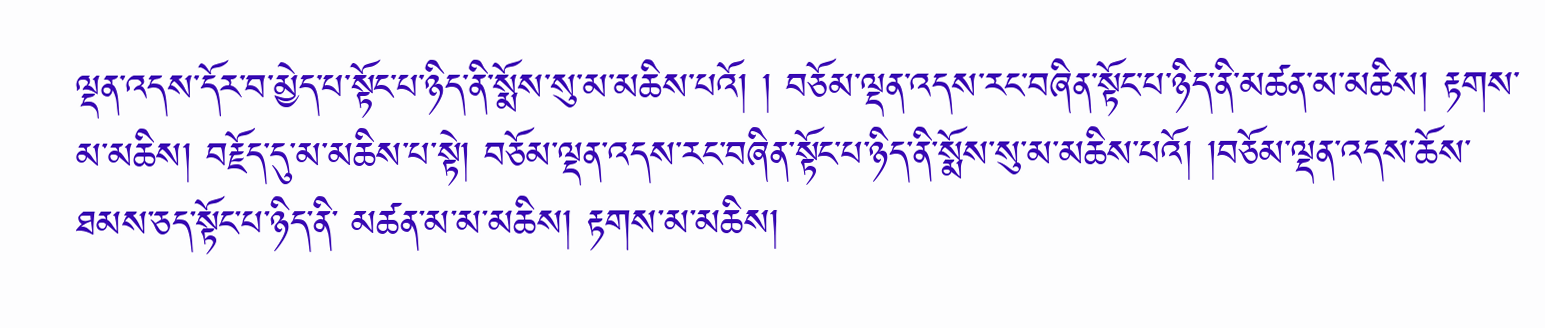ལྡན་འདས་དོར་བ་མྱེད་པ་སྟོང་པ་ཉིད་ནི་སྨོས་སུ་མ་མཆིས་པའོ། ། བཅོམ་ལྡན་འདས་རང་བཞིན་སྟོང་པ་ཉིད་ནི་མཚན་མ་མཆིས། རྟགས་མ་མཆིས། བརྗོད་དུ་མ་མཆིས་པ་སྟེ། བཅོམ་ལྡན་འདས་རང་བཞིན་སྟོང་པ་ཉིད་ནི་སྨོས་སུ་མ་མཆིས་པའོ། །བཅོམ་ལྡན་འདས་ཆོས་ཐམས་ཅད་སྟོང་པ་ཉིད་ནི་ མཚན་མ་མ་མཆིས། རྟགས་མ་མཆིས།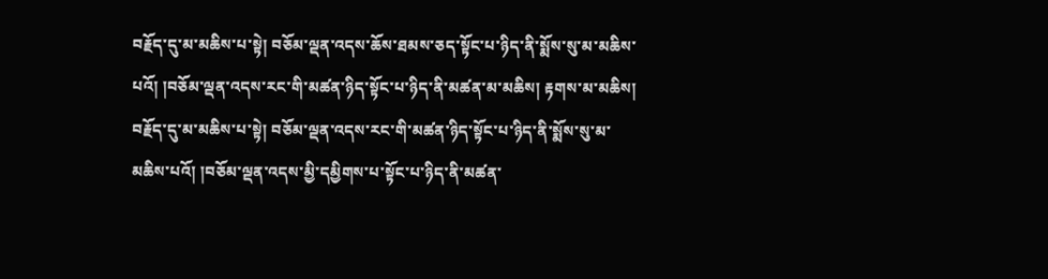བརྗོད་དུ་མ་མཆིས་པ་སྟེ། བཅོམ་ལྡན་འདས་ཆོས་ཐམས་ཅད་སྟོང་པ་ཉིད་ནི་སྨོས་སུ་མ་མཆིས་པའོ། །བཅོམ་ལྡན་འདས་རང་གི་མཚན་ཉིད་སྟོང་པ་ཉིད་ནི་མཚན་མ་མཆིས། རྟགས་མ་མཆིས། བརྗོད་དུ་མ་མཆིས་པ་སྟེ། བཅོམ་ལྡན་འདས་རང་གི་མཚན་ཉིད་སྟོང་པ་ཉིད་ནི་སྨོས་སུ་མ་མཆིས་པའོ། །བཅོམ་ལྡན་འདས་མྱི་དམྱིགས་པ་སྟོང་པ་ཉིད་ནི་མཚན་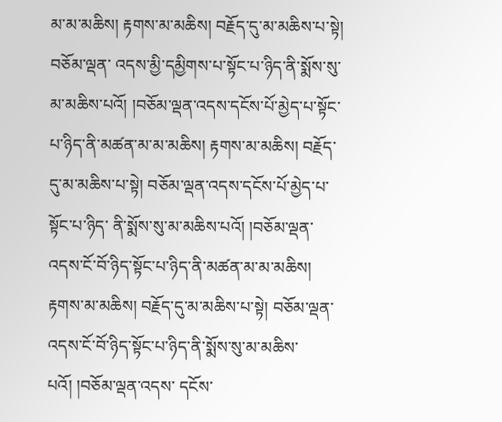མ་མ་མཆིས། རྟགས་མ་མཆིས། བརྗོད་དུ་མ་མཆིས་པ་སྟེ། བཅོམ་ལྡན་ འདས་མྱི་དམྱིགས་པ་སྟོང་པ་ཉིད་ནི་སྨོས་སུ་མ་མཆིས་པའོ། །བཅོམ་ལྡན་འདས་དངོས་པོ་མྱེད་པ་སྟོང་པ་ཉིད་ནི་མཚན་མ་མ་མཆིས། རྟགས་མ་མཆིས། བརྗོད་དུ་མ་མཆིས་པ་སྟེ། བཅོམ་ལྡན་འདས་དངོས་པོ་མྱེད་པ་སྟོང་པ་ཉིད་ ནི་སྨོས་སུ་མ་མཆིས་པའོ། །བཅོམ་ལྡན་འདས་ངོ་བོ་ཉིད་སྟོང་པ་ཉིད་ནི་མཚན་མ་མ་མཆིས། རྟགས་མ་མཆིས། བརྗོད་དུ་མ་མཆིས་པ་སྟེ། བཅོམ་ལྡན་འདས་ངོ་བོ་ཉིད་སྟོང་པ་ཉིད་ནི་སྨོས་སུ་མ་མཆིས་པའོ། །བཅོམ་ལྡན་འདས་ དངོས་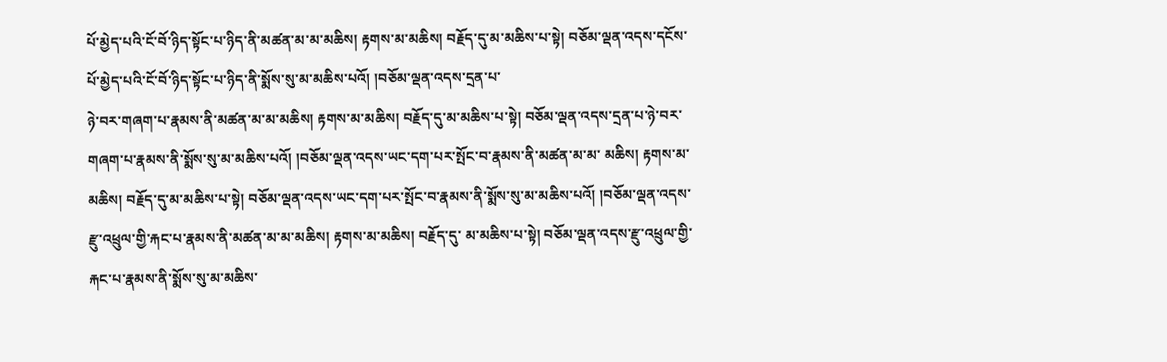པོ་མྱེད་པའི་ངོ་བོ་ཉིད་སྟོང་པ་ཉིད་ནི་མཚན་མ་མ་མཆིས། རྟགས་མ་མཆིས། བརྗོད་དུ་མ་མཆིས་པ་སྟེ། བཅོམ་ལྡན་འདས་དངོས་པོ་མྱེད་པའི་ངོ་བོ་ཉིད་སྟོང་པ་ཉིད་ནི་སྨོས་སུ་མ་མཆིས་པའོ། །བཅོམ་ལྡན་འདས་དྲན་པ་
ཉེ་བར་གཞག་པ་རྣམས་ནི་མཚན་མ་མ་མཆིས། རྟགས་མ་མཆིས། བརྗོད་དུ་མ་མཆིས་པ་སྟེ། བཅོམ་ལྡན་འདས་དྲན་པ་ཉེ་བར་གཞག་པ་རྣམས་ནི་སྨོས་སུ་མ་མཆིས་པའོ། །བཅོམ་ལྡན་འདས་ཡང་དག་པར་སྤོང་བ་རྣམས་ནི་མཚན་མ་མ་ མཆིས། རྟགས་མ་མཆིས། བརྗོད་དུ་མ་མཆིས་པ་སྟེ། བཅོམ་ལྡན་འདས་ཡང་དག་པར་སྤོང་བ་རྣམས་ནི་སྨོས་སུ་མ་མཆིས་པའོ། །བཅོམ་ལྡན་འདས་རྫུ་འཕྲུལ་གྱི་རྐང་པ་རྣམས་ནི་མཚན་མ་མ་མཆིས། རྟགས་མ་མཆིས། བརྗོད་དུ་ མ་མཆིས་པ་སྟེ། བཅོམ་ལྡན་འདས་རྫུ་འཕྲུལ་གྱི་རྐང་པ་རྣམས་ནི་སྨོས་སུ་མ་མཆིས་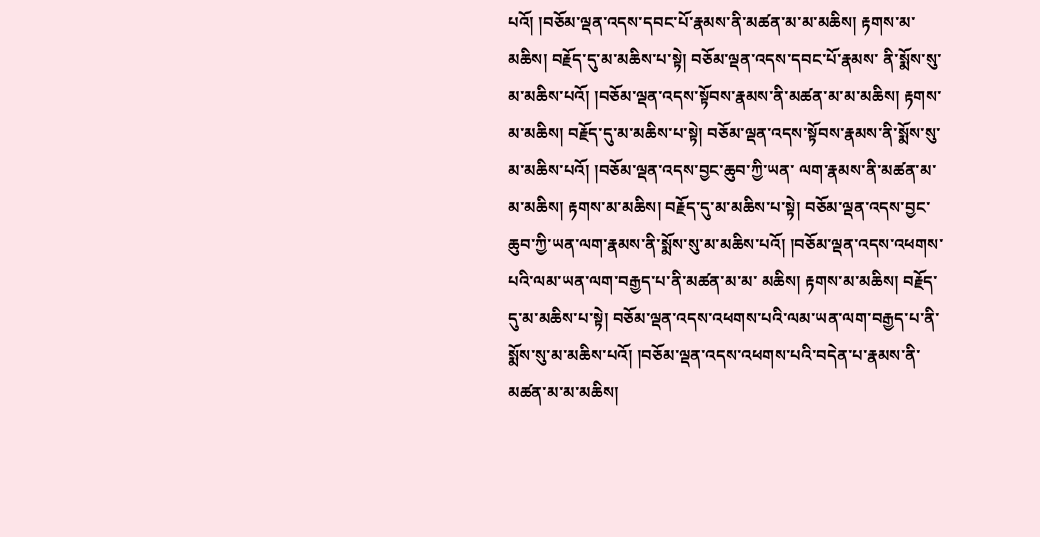པའོ། །བཅོམ་ལྡན་འདས་དབང་པོ་རྣམས་ནི་མཚན་མ་མ་མཆིས། རྟགས་མ་མཆིས། བརྗོད་དུ་མ་མཆིས་པ་སྟེ། བཅོམ་ལྡན་འདས་དབང་པོ་རྣམས་ ནི་སྨོས་སུ་མ་མཆིས་པའོ། །བཅོམ་ལྡན་འདས་སྟོབས་རྣམས་ནི་མཚན་མ་མ་མཆིས། རྟགས་མ་མཆིས། བརྗོད་དུ་མ་མཆིས་པ་སྟེ། བཅོམ་ལྡན་འདས་སྟོབས་རྣམས་ནི་སྨོས་སུ་མ་མཆིས་པའོ། །བཅོམ་ལྡན་འདས་བྱང་ཆུབ་ཀྱི་ཡན་ ལག་རྣམས་ནི་མཚན་མ་མ་མཆིས། རྟགས་མ་མཆིས། བརྗོད་དུ་མ་མཆིས་པ་སྟེ། བཅོམ་ལྡན་འདས་བྱང་ཆུབ་ཀྱི་ཡན་ལག་རྣམས་ནི་སྨོས་སུ་མ་མཆིས་པའོ། །བཅོམ་ལྡན་འདས་འཕགས་པའི་ལམ་ཡན་ལག་བརྒྱད་པ་ནི་མཚན་མ་མ་ མཆིས། རྟགས་མ་མཆིས། བརྗོད་དུ་མ་མཆིས་པ་སྟེ། བཅོམ་ལྡན་འདས་འཕགས་པའི་ལམ་ཡན་ལག་བརྒྱད་པ་ནི་སྨོས་སུ་མ་མཆིས་པའོ། །བཅོམ་ལྡན་འདས་འཕགས་པའི་བདེན་པ་རྣམས་ནི་མཚན་མ་མ་མཆིས།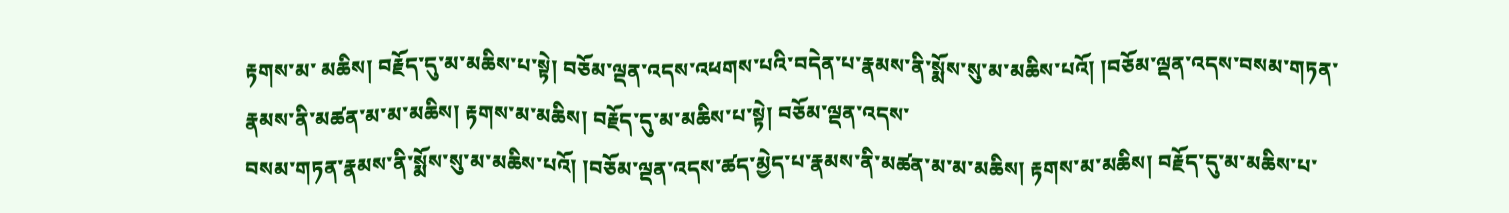རྟགས་མ་ མཆིས། བརྗོད་དུ་མ་མཆིས་པ་སྟེ། བཅོམ་ལྡན་འདས་འཕགས་པའི་བདེན་པ་རྣམས་ནི་སྨོས་སུ་མ་མཆིས་པའོ། །བཅོམ་ལྡན་འདས་བསམ་གཏན་རྣམས་ནི་མཚན་མ་མ་མཆིས། རྟགས་མ་མཆིས། བརྗོད་དུ་མ་མཆིས་པ་སྟེ། བཅོམ་ལྡན་འདས་
བསམ་གཏན་རྣམས་ནི་སྨོས་སུ་མ་མཆིས་པའོ། །བཅོམ་ལྡན་འདས་ཚད་མྱེད་པ་རྣམས་ནི་མཚན་མ་མ་མཆིས། རྟགས་མ་མཆིས། བརྗོད་དུ་མ་མཆིས་པ་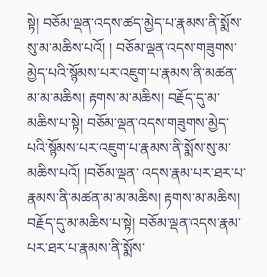སྟེ། བཅོམ་ལྡན་འདས་ཚད་མྱེད་པ་རྣམས་ནི་སྨོས་སུ་མ་མཆིས་པའོ། ། བཅོམ་ལྡན་འདས་གཟུགས་མྱེད་པའི་སྙོམས་པར་འཇུག་པ་རྣམས་ནི་མཚན་མ་མ་མཆིས། རྟགས་མ་མཆིས། བརྗོད་དུ་མ་མཆིས་པ་སྟེ། བཅོམ་ལྡན་འདས་གཟུགས་མྱེད་པའི་སྙོམས་པར་འཇུག་པ་རྣམས་ནི་སྨོས་སུ་མ་མཆིས་པའོ། །བཅོམ་ལྡན་ འདས་རྣམ་པར་ཐར་པ་རྣམས་ནི་མཚན་མ་མ་མཆིས། རྟགས་མ་མཆིས། བརྗོད་དུ་མ་མཆིས་པ་སྟེ། བཅོམ་ལྡན་འདས་རྣམ་པར་ཐར་པ་རྣམས་ནི་སྨོས་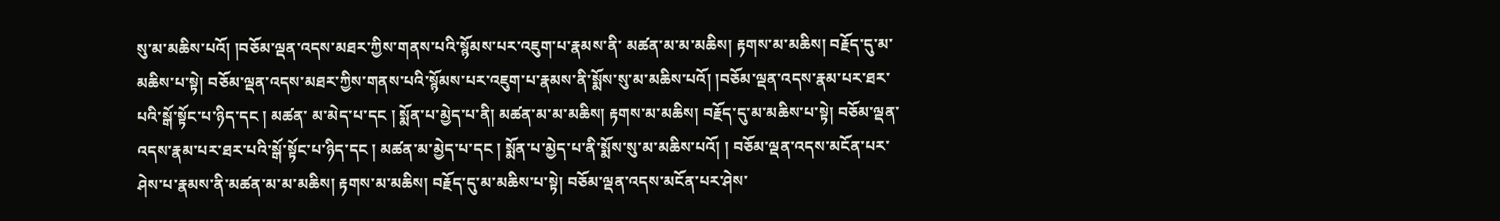སུ་མ་མཆིས་པའོ། །བཅོམ་ལྡན་འདས་མཐར་ཀྱིས་གནས་པའི་སྙོམས་པར་འཇུག་པ་རྣམས་ནི་ མཚན་མ་མ་མཆིས། རྟགས་མ་མཆིས། བརྗོད་དུ་མ་མཆིས་པ་སྟེ། བཅོམ་ལྡན་འདས་མཐར་ཀྱིས་གནས་པའི་སྙོམས་པར་འཇུག་པ་རྣམས་ནི་སྨོས་སུ་མ་མཆིས་པའོ། །བཅོམ་ལྡན་འདས་རྣམ་པར་ཐར་པའི་སྒོ་སྟོང་པ་ཉིད་དང ། མཚན་ མ་མེད་པ་དང ། སྨོན་པ་མྱེད་པ་ནི། མཚན་མ་མ་མཆིས། རྟགས་མ་མཆིས། བརྗོད་དུ་མ་མཆིས་པ་སྟེ། བཅོམ་ལྡན་འདས་རྣམ་པར་ཐར་པའི་སྒོ་སྟོང་པ་ཉིད་དང ། མཚན་མ་མྱེད་པ་དང ། སྨོན་པ་མྱེད་པ་ནི་སྨོས་སུ་མ་མཆིས་པའོ། ། བཅོམ་ལྡན་འདས་མངོན་པར་ཤེས་པ་རྣམས་ནི་མཚན་མ་མ་མཆིས། རྟགས་མ་མཆིས། བརྗོད་དུ་མ་མཆིས་པ་སྟེ། བཅོམ་ལྡན་འདས་མངོན་པར་ཤེས་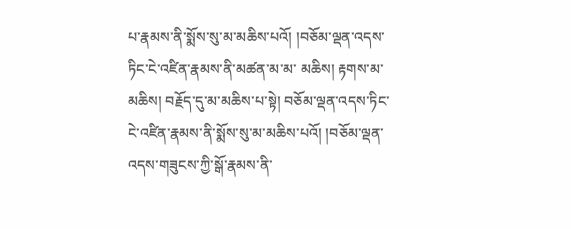པ་རྣམས་ནི་སྨོས་སུ་མ་མཆིས་པའོ། །བཅོམ་ལྡན་འདས་ཏིང་ངེ་འཛིན་རྣམས་ནི་མཚན་མ་མ་ མཆིས། རྟགས་མ་མཆིས། བརྗོད་དུ་མ་མཆིས་པ་སྟེ། བཅོམ་ལྡན་འདས་ཏིང་ངེ་འཛིན་རྣམས་ནི་སྨོས་སུ་མ་མཆིས་པའོ། །བཅོམ་ལྡན་འདས་གཟུངས་ཀྱི་སྒོ་རྣམས་ནི་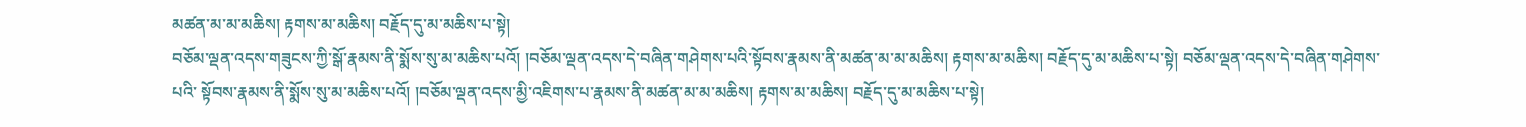མཚན་མ་མ་མཆིས། རྟགས་མ་མཆིས། བརྗོད་དུ་མ་མཆིས་པ་སྟེ།
བཅོམ་ལྡན་འདས་གཟུངས་ཀྱི་སྒོ་རྣམས་ནི་སྨོས་སུ་མ་མཆིས་པའོ། །བཅོམ་ལྡན་འདས་དེ་བཞིན་གཤེགས་པའི་སྟོབས་རྣམས་ནི་མཚན་མ་མ་མཆིས། རྟགས་མ་མཆིས། བརྗོད་དུ་མ་མཆིས་པ་སྟེ། བཅོམ་ལྡན་འདས་དེ་བཞིན་གཤེགས་པའི་ སྟོབས་རྣམས་ནི་སྨོས་སུ་མ་མཆིས་པའོ། །བཅོམ་ལྡན་འདས་མྱི་འཇིགས་པ་རྣམས་ནི་མཚན་མ་མ་མཆིས། རྟགས་མ་མཆིས། བརྗོད་དུ་མ་མཆིས་པ་སྟེ།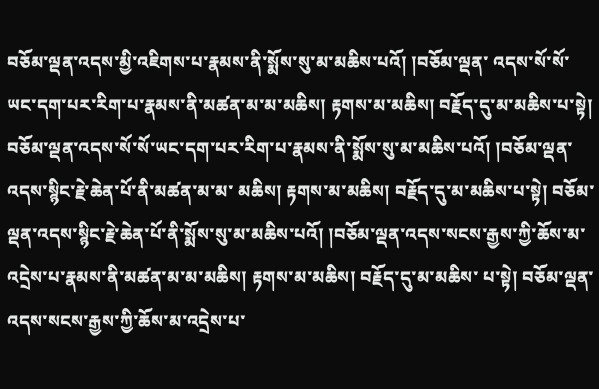བཅོམ་ལྡན་འདས་མྱི་འཇིགས་པ་རྣམས་ནི་སྨོས་སུ་མ་མཆིས་པའོ། །བཅོམ་ལྡན་ འདས་སོ་སོ་ཡང་དག་པར་རིག་པ་རྣམས་ནི་མཚན་མ་མ་མཆིས། རྟགས་མ་མཆིས། བརྗོད་དུ་མ་མཆིས་པ་སྟེ། བཅོམ་ལྡན་འདས་སོ་སོ་ཡང་དག་པར་རིག་པ་རྣམས་ནི་སྨོས་སུ་མ་མཆིས་པའོ། །བཅོམ་ལྡན་འདས་སྙིང་རྗེ་ཆེན་པོ་ནི་མཚན་མ་མ་ མཆིས། རྟགས་མ་མཆིས། བརྗོད་དུ་མ་མཆིས་པ་སྟེ། བཅོམ་ལྡན་འདས་སྙིང་རྗེ་ཆེན་པོ་ནི་སྨོས་སུ་མ་མཆིས་པའོ། །བཅོམ་ལྡན་འདས་སངས་རྒྱས་ཀྱི་ཆོས་མ་འདྲེས་པ་རྣམས་ནི་མཚན་མ་མ་མཆིས། རྟགས་མ་མཆིས། བརྗོད་དུ་མ་མཆིས་ པ་སྟེ། བཅོམ་ལྡན་འདས་སངས་རྒྱས་ཀྱི་ཆོས་མ་འདྲེས་པ་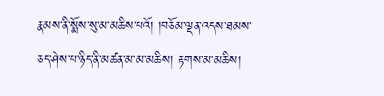རྣམས་ནི་སྨོས་སུ་མ་མཆིས་པའོ། །བཅོམ་ལྡན་འདས་ཐམས་ཅད་ཤེས་པ་ཉིད་ནི་མཚན་མ་མ་མཆིས། རྟགས་མ་མཆིས།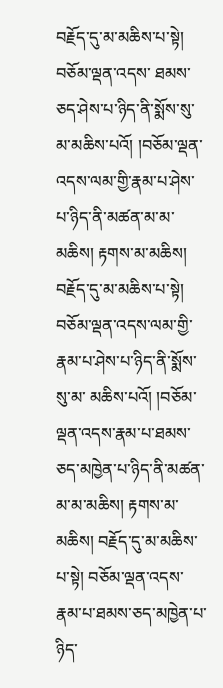བརྗོད་དུ་མ་མཆིས་པ་སྟེ། བཅོམ་ལྡན་འདས་ ཐམས་ཅད་ཤེས་པ་ཉིད་ནི་སྨོས་སུ་མ་མཆིས་པའོ། །བཅོམ་ལྡན་འདས་ལམ་གྱི་རྣམ་པ་ཤེས་པ་ཉིད་ནི་མཚན་མ་མ་མཆིས། རྟགས་མ་མཆིས། བརྗོད་དུ་མ་མཆིས་པ་སྟེ། བཅོམ་ལྡན་འདས་ལམ་གྱི་རྣམ་པ་ཤེས་པ་ཉིད་ནི་སྨོས་སུ་མ་ མཆིས་པའོ། །བཅོམ་ལྡན་འདས་རྣམ་པ་ཐམས་ཅད་མཁྱེན་པ་ཉིད་ནི་མཚན་མ་མ་མཆིས། རྟགས་མ་མཆིས། བརྗོད་དུ་མ་མཆིས་པ་སྟེ། བཅོམ་ལྡན་འདས་རྣམ་པ་ཐམས་ཅད་མཁྱེན་པ་ཉིད་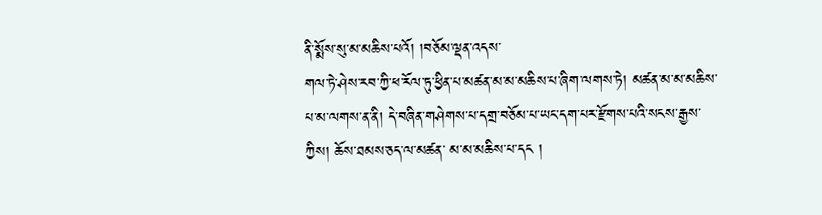ནི་སྨོས་སུ་མ་མཆིས་པའོ། །བཅོམ་ལྡན་འདས་
གལ་ཏེ་ཤེས་རབ་ཀྱི་ཕ་རོལ་ཏུ་ཕྱིན་པ་མཚན་མ་མ་མཆིས་པ་ཞིག་ལགས་ཏེ། མཚན་མ་མ་མཆིས་པ་མ་ལགས་ན་ནི། དེ་བཞིན་གཤེགས་པ་དགྲ་བཅོམ་པ་ཡང་དག་པར་རྫོགས་པའི་སངས་རྒྱས་ཀྱིས། ཆོས་ཐམས་ཅད་ལ་མཚན་ མ་མ་མཆིས་པ་དང །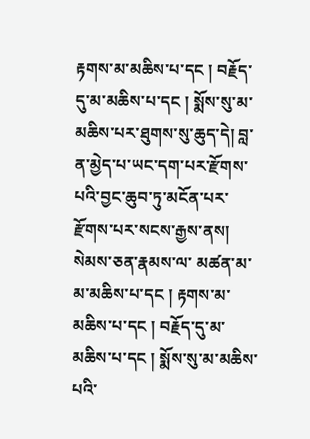རྟགས་མ་མཆིས་པ་དང ། བརྗོད་དུ་མ་མཆིས་པ་དང ། སྨོས་སུ་མ་མཆིས་པར་ཐུགས་སུ་ཆུད་དེ། བླ་ན་མྱེད་པ་ཡང་དག་པར་རྫོགས་པའི་བྱང་ཆུབ་ཏུ་མངོན་པར་རྫོགས་པར་སངས་རྒྱས་ནས། སེམས་ཅན་རྣམས་ལ་ མཚན་མ་མ་མཆིས་པ་དང ། རྟགས་མ་མཆིས་པ་དང ། བརྗོད་དུ་མ་མཆིས་པ་དང ། སྨོས་སུ་མ་མཆིས་པའི་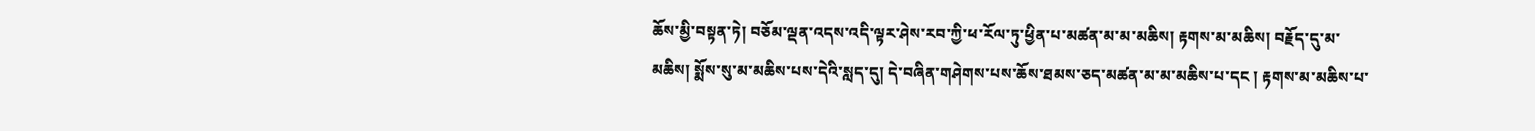ཆོས་མྱི་བསྟན་ཏེ། བཅོམ་ལྡན་འདས་འདི་ལྟར་ཤེས་རབ་ཀྱི་ཕ་རོལ་ཏུ་ཕྱིན་པ་མཚན་མ་མ་མཆིས། རྟགས་མ་མཆིས། བརྗོད་དུ་མ་ མཆིས། སྨོས་སུ་མ་མཆིས་པས་དེའི་སླད་དུ། དེ་བཞིན་གཤེགས་པས་ཆོས་ཐམས་ཅད་མཚན་མ་མ་མཆིས་པ་དང ། རྟགས་མ་མཆིས་པ་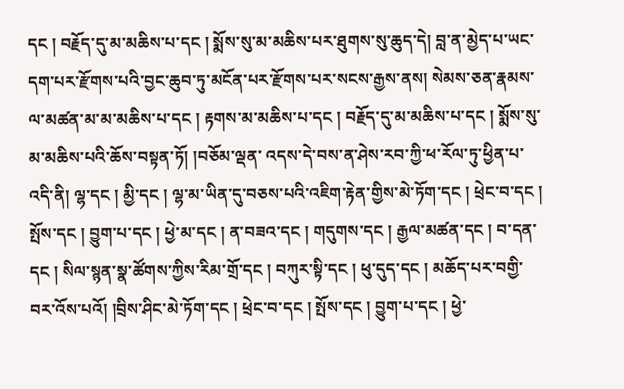དང ། བརྗོད་དུ་མ་མཆིས་པ་དང ། སྨོས་སུ་མ་མཆིས་པར་ཐུགས་སུ་ཆུད་དེ། བླ་ན་མྱེད་པ་ཡང་ དག་པར་རྫོགས་པའི་བྱང་ཆུབ་ཏུ་མངོན་པར་རྫོགས་པར་སངས་རྒྱས་ནས། སེམས་ཅན་རྣམས་ལ་མཚན་མ་མ་མཆིས་པ་དང ། རྟགས་མ་མཆིས་པ་དང ། བརྗོད་དུ་མ་མཆིས་པ་དང ། སྨོས་སུ་མ་མཆིས་པའི་ཆོས་བསྟན་ཏོ། །བཅོམ་ལྡན་ འདས་དེ་བས་ན་ཤེས་རབ་ཀྱི་ཕ་རོལ་ཏུ་ཕྱིན་པ་འདི་ནི། ལྷ་དང ། མྱི་དང ། ལྷ་མ་ཡིན་དུ་བཅས་པའི་འཇིག་རྟེན་གྱིས་མེ་ཏོག་དང ། ཕྲེང་བ་དང ། སྤོས་དང ། བྱུག་པ་དང ། ཕྱེ་མ་དང ། ན་བཟའ་དང ། གདུགས་དང ། རྒྱལ་མཚན་དང ། བ་དན་དང ། སིལ་སྙན་སྣ་ཚོགས་ཀྱིས་རིམ་གྲོ་དང ། བཀུར་སྟི་དང ། ཕུ་དུད་དང ། མཆོད་པར་བགྱི་བར་འོས་པའོ། །བྲིས་ཤིང་མེ་ཏོག་དང ། ཕྲེང་བ་དང ། སྤོས་དང ། བྱུག་པ་དང ། ཕྱེ་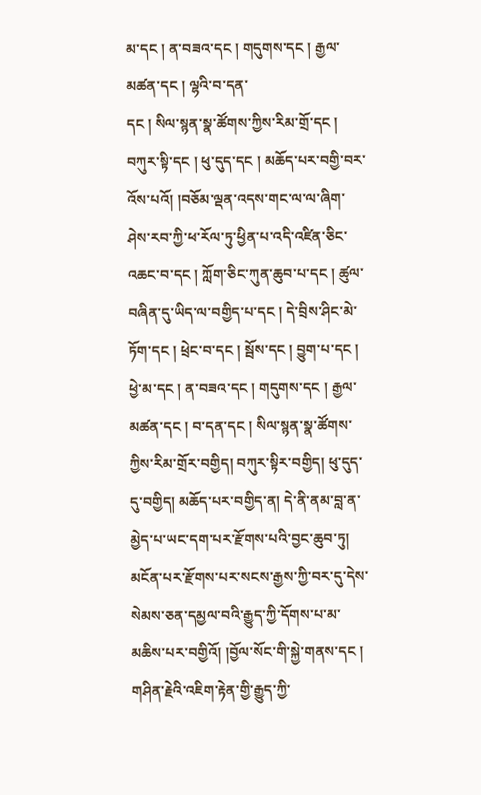མ་དང ། ན་བཟའ་དང ། གདུགས་དང ། རྒྱལ་མཚན་དང ། ལྷའི་བ་དན་
དང ། སིལ་སྙན་སྣ་ཚོགས་ཀྱིས་རིམ་གྲོ་དང ། བཀུར་སྟི་དང ། ཕུ་དུད་དང ། མཆོད་པར་བགྱི་བར་འོས་པའོ། །བཅོམ་ལྡན་འདས་གང་ལ་ལ་ཞིག་ཤེས་རབ་ཀྱི་ཕ་རོལ་ཏུ་ཕྱིན་པ་འདི་འཛིན་ཅིང་འཆང་བ་དང ། ཀློག་ཅིང་ཀུན་ཆུབ་པ་དང ། ཚུལ་བཞིན་དུ་ཡིད་ལ་བགྱིད་པ་དང ། དེ་བྲིས་ཤིང་མེ་ཏོག་དང ། ཕྲེང་བ་དང ། སྦོས་དང ། བྱུག་པ་དང ། ཕྱེ་མ་དང ། ན་བཟའ་དང ། གདུགས་དང ། རྒྱལ་མཚན་དང ། བ་དན་དང ། སིལ་སྙན་སྣ་ཚོགས་ཀྱིས་རིམ་གྲོར་བགྱིད། བཀུར་སྟིར་བགྱིད། ཕུ་དུད་དུ་བགྱིད། མཆོད་པར་བགྱིད་ན། དེ་ནི་ནམ་བླ་ན་མྱེད་པ་ཡང་དག་པར་རྫོགས་པའི་བྱང་ཆུབ་ཏུ། མངོན་པར་རྫོགས་པར་སངས་རྒྱས་ཀྱི་བར་དུ་དེས་སེམས་ཅན་དམྱལ་བའི་རྒྱུད་ཀྱི་དོགས་པ་མ་མཆིས་པར་བགྱིའོ། །བྱོལ་སོང་གི་སྐྱེ་གནས་དང ། གཤིན་རྗེའི་འཇིག་རྟེན་གྱི་རྒྱུད་ཀྱི་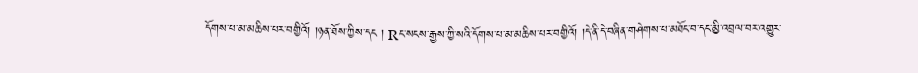དོགས་པ་མ་མཆིས་པར་བགྱིའོ། །ཉན་ཐོས་ཀྱིས་དང ། Rང་སངས་རྒྱས་ཀྱི་སའི་དོགས་པ་མ་མཆིས་པར་བགྱིའོ། །དེ་ནི་དེ་བཞིན་གཤེགས་པ་མཐོང་བ་དང་མྱི་འབྲལ་བར་འགྱུར་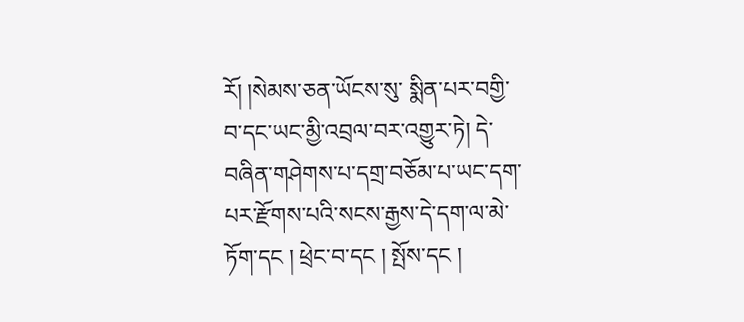རོ། །སེམས་ཅན་ཡོངས་སུ་ སྨིན་པར་བགྱི་བ་དང་ཡང་མྱི་འབྲལ་བར་འགྱུར་ཏེ། དེ་བཞིན་གཤེགས་པ་དགྲ་བཅོམ་པ་ཡང་དག་པར་རྫོགས་པའི་སངས་རྒྱས་དེ་དག་ལ་མེ་ཏོག་དང ། ཕྲེང་བ་དང ། སྤོས་དང །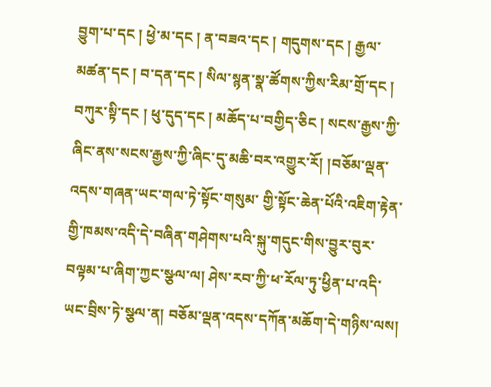བྱུག་པ་དང ། ཕྱེ་མ་དང ། ན་བཟའ་དང ། གདུགས་དང ། རྒྱལ་ མཚན་དང ། བ་དན་དང ། སིལ་སྙན་སྣ་ཚོགས་ཀྱིས་རིམ་གྲོ་དང ། བཀུར་སྟི་དང ། ཕུ་དུད་དང ། མཆོད་པ་བགྱིད་ཅིང ། སངས་རྒྱས་ཀྱི་ཞིང་ནས་སངས་རྒྱས་ཀྱི་ཞིང་དུ་མཆི་བར་འགྱུར་རོ། །བཅོམ་ལྡན་འདས་གཞན་ཡང་གལ་ཏེ་སྟོང་གསུམ་ གྱི་སྟོང་ཆེན་པོའི་འཇིག་རྟེན་གྱི་ཁམས་འདི་དེ་བཞིན་གཤེགས་པའི་སྐུ་གདུང་གིས་བྱུར་བུར་བལྟམ་པ་ཞིག་ཀྱང་སྩལ་ལ། ཤེས་རབ་ཀྱི་ཕ་རོལ་ཏུ་ཕྱིན་པ་འདི་ཡང་བྲིས་ཏེ་སྩལ་ན། བཅོམ་ལྡན་འདས་དཀོན་མཆོག་དེ་གཉིས་ལས།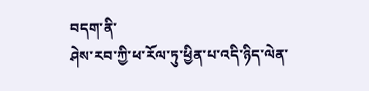བདག་ནི་
ཤེས་རབ་ཀྱི་ཕ་རོལ་ཏུ་ཕྱིན་པ་འདི་ཉིད་ལེན་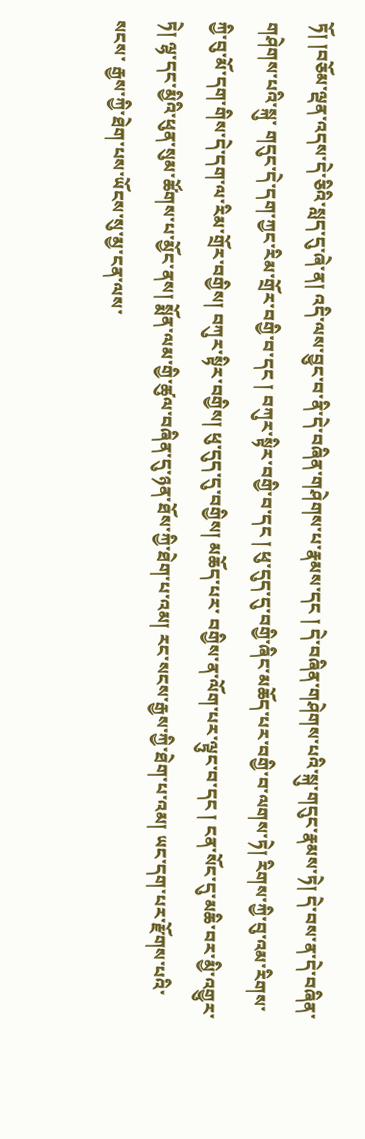ཏོ། །བཅོམ་ལྡན་འདས་དེ་ཅིའི་སླད་དུ་ཞེ་ན། འདི་ལས་བྱུང་བ་ནི་དེ་བཞིན་གཤེགས་པ་རྣམས་དང ། དེ་བཞིན་གཤེགས་པའི་སྐུ་གདུང་རྣམས་ཏེ། དེ་བས་ན་དེ་བཞིན་གཤེགས་པའི་སྐུ་ གདུང་དེ་དག་ཀྱང་རིམ་གྲོར་བགྱི་བ་དང ། བཀུར་སྟིར་བགྱི་བ་དང ། ཕུ་དུད་དུ་བགྱི་ཞིང་མཆོད་པར་བགྱི་བ་ལགས་ཏེ། རིགས་ཀྱི་བུ་འམ་རིགས་ཀྱི་བུ་མོ་དག་གིས་དེ་དག་ལ་རིམ་གྲོར་བགྱིས། བཀུར་སྟིར་བགྱིས། ཕུ་དུད་དུ་བགྱིས། མཆོད་པར་ བགྱིས་ན་ལོག་པར་ལྟུང་བ་དང ། ངན་སོང་དུ་མཆི་བར་མྱི་འགྱུར་ཏེ། ལྷ་དང་མྱིའི་ཕུན་སུམ་ཚོགས་པ་མྱོང་ནས། སྨོན་ལམ་གྱི་ཚུལ་བཞིན་དུ་ཉན་ཐོས་ཀྱི་ཐེག་པ་འམ། རང་སངས་རྒྱས་ཀྱི་ཐེག་པ་འམ། ཡང་དག་པར་རྫོགས་པའི་སངས་ རྒྱས་ཀྱི་ཐེག་པས་ཡོངས་སུ་མྱ་ངན་ལས་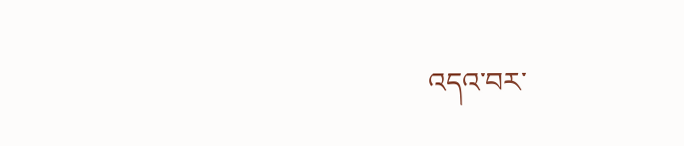འདའ་བར་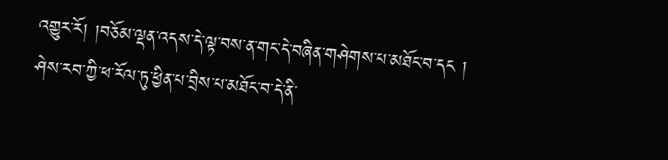འགྱུར་རོ། །བཅོམ་ལྡན་འདས་དེ་ལྟ་བས་ན་གང་དེ་བཞིན་གཤེགས་པ་མཐོང་བ་དང ། ཤེས་རབ་ཀྱི་ཕ་རོལ་ཏུ་ཕྱིན་པ་བྲིས་པ་མཐོང་བ་དེ་ནི་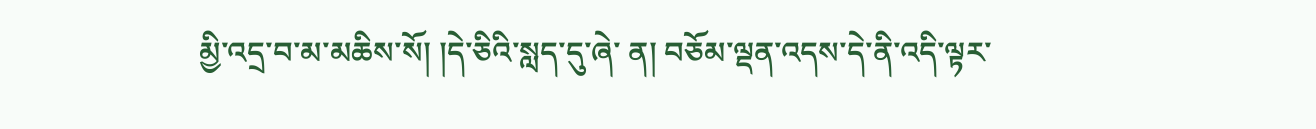མྱི་འདྲ་བ་མ་མཆིས་སོ། །དེ་ཅིའི་སླད་དུ་ཞེ་ ན། བཅོམ་ལྡན་འདས་དེ་ནི་འདི་ལྟར་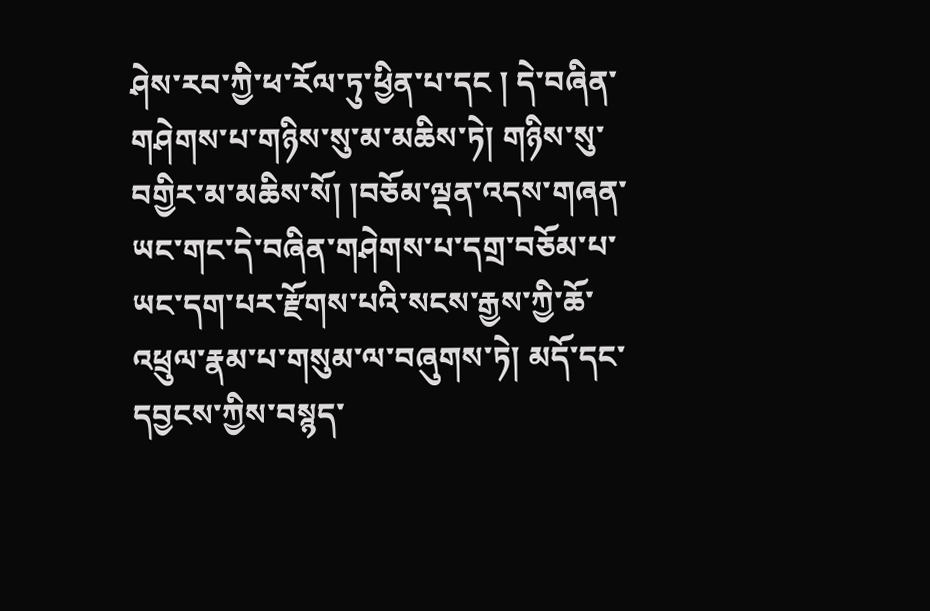ཤེས་རབ་ཀྱི་ཕ་རོལ་ཏུ་ཕྱིན་པ་དང ། དེ་བཞིན་གཤེགས་པ་གཉིས་སུ་མ་མཆིས་ཏེ། གཉིས་སུ་བགྱིར་མ་མཆིས་སོ། །བཅོམ་ལྡན་འདས་གཞན་ཡང་གང་དེ་བཞིན་གཤེགས་པ་དགྲ་བཅོམ་པ་ ཡང་དག་པར་རྫོགས་པའི་སངས་རྒྱས་ཀྱི་ཆོ་འཕྲུལ་རྣམ་པ་གསུམ་ལ་བཞུགས་ཏེ། མདོ་དང་དབྱངས་ཀྱིས་བསྙད་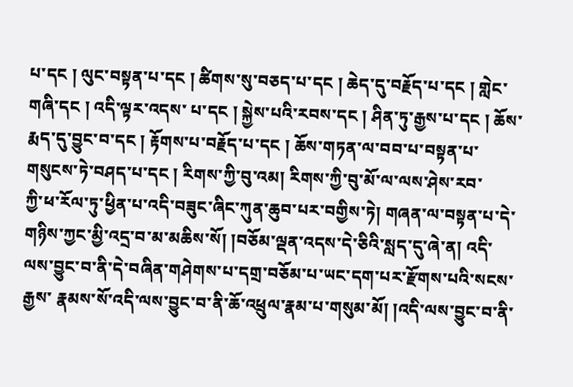པ་དང ། ལུང་བསྟན་པ་དང ། ཚིགས་སུ་བཅད་པ་དང ། ཆེད་དུ་བརྗོད་པ་དང ། གླེང་གཞི་དང ། འདི་ལྟར་འདས་ པ་དང ། སྐྱེས་པའི་རབས་དང ། ཤིན་ཏུ་རྒྱས་པ་དང ། ཆོས་རྨད་དུ་བྱུང་བ་དང ། རྟོགས་པ་བརྗོད་པ་དང ། ཆོས་གཏན་ལ་བབ་པ་བསྟན་པ་གསུངས་ཏེ་བཤད་པ་དང ། རིགས་ཀྱི་བུ་འམ། རིགས་ཀྱི་བུ་མོ་ལ་ལས་ཤེས་རབ་
ཀྱི་ཕ་རོལ་ཏུ་ཕྱིན་པ་འདི་བཟུང་ཞིང་ཀུན་ཆུབ་པར་བགྱིས་ཏེ། གཞན་ལ་བསྟན་པ་དེ་གཉིས་ཀྱང་མྱི་འདྲ་བ་མ་མཆིས་སོ། །བཅོམ་ལྡན་འདས་དེ་ཅིའི་སླད་དུ་ཞེ་ན། འདི་ལས་བྱུང་བ་ནི་དེ་བཞིན་གཤེགས་པ་དགྲ་བཅོམ་པ་ཡང་དག་པར་རྫོགས་པའི་སངས་རྒྱས་ རྣམས་སོ་འདི་ལས་བྱུང་བ་ནི་ཆོ་འཕྲུལ་རྣམ་པ་གསུམ་མོ། །འདི་ལས་བྱུང་བ་ནི་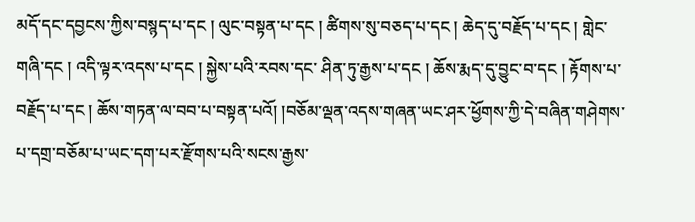མདོ་དང་དབྱངས་ཀྱིས་བསྙད་པ་དང ། ལུང་བསྟན་པ་དང ། ཚིགས་སུ་བཅད་པ་དང ། ཆེད་དུ་བརྗོད་པ་དང ། གླེང་གཞི་དང ། འདི་ལྟར་འདས་པ་དང ། སྐྱེས་པའི་རབས་དང་ ཤིན་ཏུ་རྒྱས་པ་དང ། ཆོས་རྨད་དུ་བྱུང་བ་དང ། རྟོགས་པ་བརྗོད་པ་དང ། ཆོས་གཏན་ལ་བབ་པ་བསྟན་པའོ། །བཅོམ་ལྡན་འདས་གཞན་ཡང་ཤར་ཕྱོགས་ཀྱི་དེ་བཞིན་གཤེགས་པ་དགྲ་བཅོམ་པ་ཡང་དག་པར་རྫོགས་པའི་སངས་རྒྱས་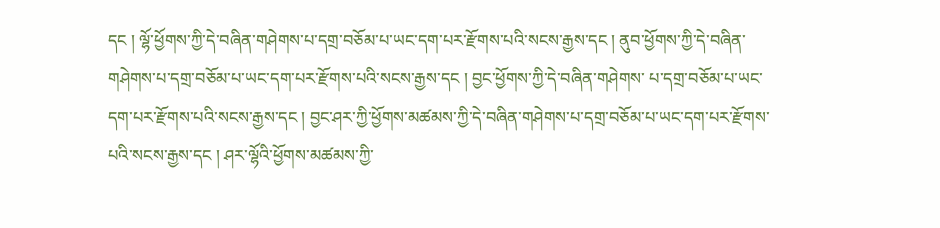དང ། ལྷོ་ཕྱོགས་ཀྱི་དེ་བཞིན་གཤེགས་པ་དགྲ་བཅོམ་པ་ཡང་དག་པར་རྫོགས་པའི་སངས་རྒྱས་དང ། ནུབ་ཕྱོགས་ཀྱི་དེ་བཞིན་གཤེགས་པ་དགྲ་བཅོམ་པ་ཡང་དག་པར་རྫོགས་པའི་སངས་རྒྱས་དང ། བྱང་ཕྱོགས་ཀྱི་དེ་བཞིན་གཤེགས་ པ་དགྲ་བཅོམ་པ་ཡང་དག་པར་རྫོགས་པའི་སངས་རྒྱས་དང ། བྱང་ཤར་ཀྱི་ཕྱོགས་མཚམས་ཀྱི་དེ་བཞིན་གཤེགས་པ་དགྲ་བཅོམ་པ་ཡང་དག་པར་རྫོགས་པའི་སངས་རྒྱས་དང ། ཤར་ལྷོའི་ཕྱོགས་མཚམས་ཀྱི་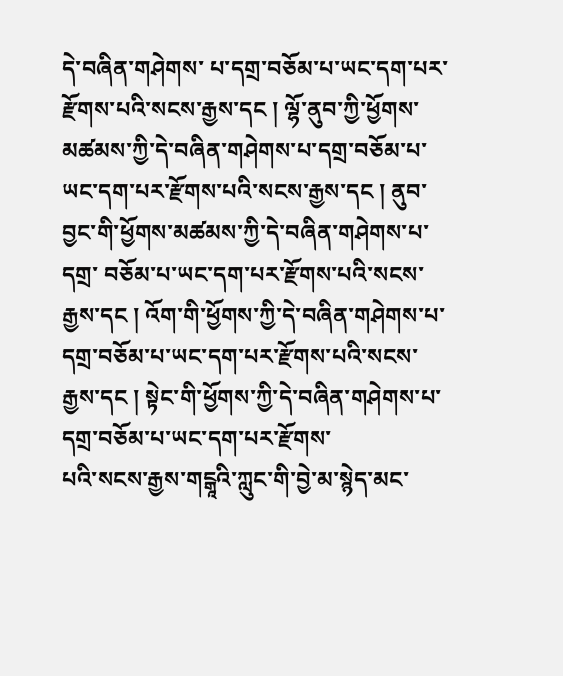དེ་བཞིན་གཤེགས་ པ་དགྲ་བཅོམ་པ་ཡང་དག་པར་རྫོགས་པའི་སངས་རྒྱས་དང ། ལྷོ་ནུབ་ཀྱི་ཕྱོགས་མཚམས་ཀྱི་དེ་བཞིན་གཤེགས་པ་དགྲ་བཅོམ་པ་ཡང་དག་པར་རྫོགས་པའི་སངས་རྒྱས་དང ། ནུབ་བྱང་གི་ཕྱོགས་མཚམས་ཀྱི་དེ་བཞིན་གཤེགས་པ་དགྲ་ བཅོམ་པ་ཡང་དག་པར་རྫོགས་པའི་སངས་རྒྱས་དང ། འོག་གི་ཕྱོགས་ཀྱི་དེ་བཞིན་གཤེགས་པ་དགྲ་བཅོམ་པ་ཡང་དག་པར་རྫོགས་པའི་སངས་རྒྱས་དང ། སྟེང་གི་ཕྱོགས་ཀྱི་དེ་བཞིན་གཤེགས་པ་དགྲ་བཅོམ་པ་ཡང་དག་པར་རྫོགས་
པའི་སངས་རྒྱས་གངྒཱའི་ཀླུང་གི་བྱེ་མ་སྙེད་མང་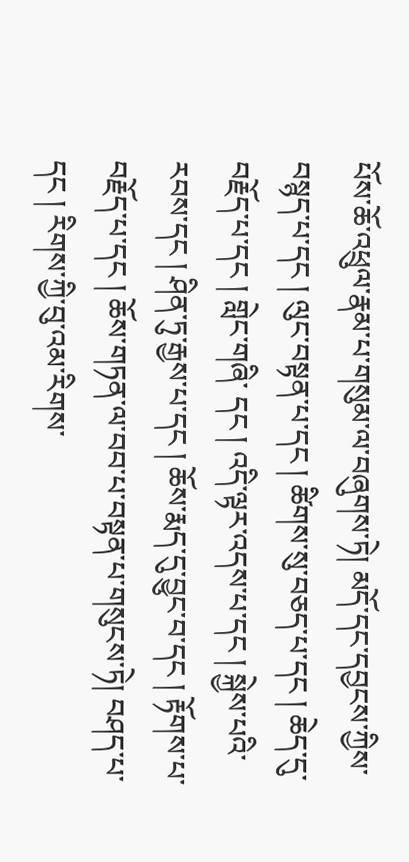པོས་ཆོ་འཕྲུལ་རྣམ་པ་གསུམ་ལ་བཞུགས་ཏེ། མདོ་དང་དབྱངས་ཀྱིས་བསྙད་པ་དང ། ལུང་བསྟན་པ་དང ། ཚིགས་སུ་བཅད་པ་དང ། ཆེད་དུ་བརྗོད་པ་དང ། གླེང་གཞི་ དང ། འདི་ལྟར་འདས་པ་དང ། སྐྱེས་པའི་རབས་དང ། ཤིན་ཏུ་རྒྱས་པ་དང ། ཆོས་རྨད་དུ་བྱུང་བ་དང ། རྟོགས་པ་བརྗོད་པ་དང ། ཆོས་གཏན་ལ་བབ་པ་བསྟན་པ་གསུངས་ཏེ། བཤད་པ་དང ། རིགས་ཀྱི་བུ་འམ་རིགས་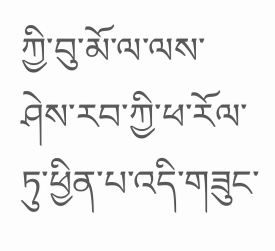ཀྱི་བུ་མོ་ལ་ལས་ ཤེས་རབ་ཀྱི་ཕ་རོལ་ཏུ་ཕྱིན་པ་འདི་གཟུང་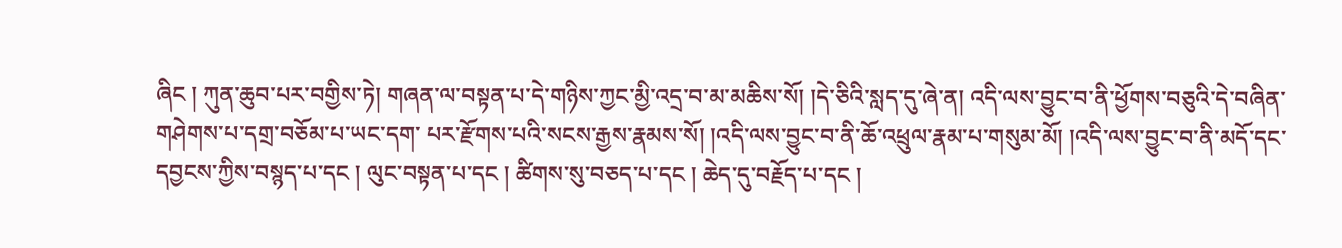ཞིང ། ཀུན་ཆུབ་པར་བགྱིས་ཏེ། གཞན་ལ་བསྟན་པ་དེ་གཉིས་ཀྱང་མྱི་འདྲ་བ་མ་མཆིས་སོ། །དེ་ཅིའི་སླད་དུ་ཞེ་ན། འདི་ལས་བྱུང་བ་ནི་ཕྱོགས་བཅུའི་དེ་བཞིན་གཤེགས་པ་དགྲ་བཅོམ་པ་ཡང་དག་ པར་རྫོགས་པའི་སངས་རྒྱས་རྣམས་སོ། །འདི་ལས་བྱུང་བ་ནི་ཆོ་འཕྲུལ་རྣམ་པ་གསུམ་མོ། །འདི་ལས་བྱུང་བ་ནི་མདོ་དང་དབྱངས་ཀྱིས་བསྙད་པ་དང ། ལུང་བསྟན་པ་དང ། ཚིགས་སུ་བཅད་པ་དང ། ཆེད་དུ་བརྗོད་པ་དང །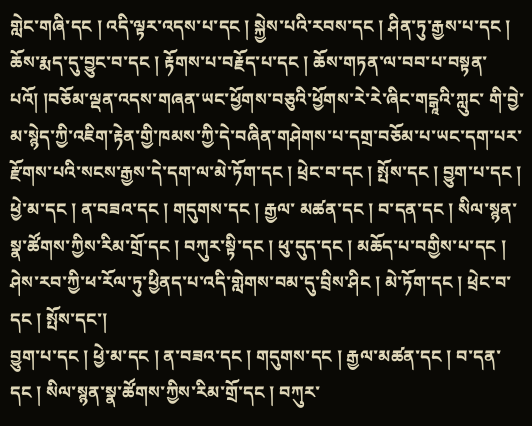གླེང་གཞི་དང ། འདི་ལྟར་འདས་པ་དང ། སྐྱེས་པའི་རབས་དང ། ཤིན་ཏུ་རྒྱས་པ་དང ། ཆོས་རྨད་དུ་བྱུང་བ་དང ། རྟོགས་པ་བརྗོད་པ་དང ། ཆོས་གཏན་ལ་བབ་པ་བསྟན་པའོ། །བཅོམ་ལྡན་འདས་གཞན་ཡང་ཕྱོགས་བཅུའི་ཕྱོགས་རེ་རེ་ཞིང་གངྒཱའི་ཀླུང་ གི་བྱེ་མ་སྙེད་ཀྱི་འཇིག་རྟེན་གྱི་ཁམས་ཀྱི་དེ་བཞིན་གཤེགས་པ་དགྲ་བཅོམ་པ་ཡང་དག་པར་རྫོགས་པའི་སངས་རྒྱས་དེ་དག་ལ་མེ་ཏོག་དང ། ཕྲེང་བ་དང ། སྤོས་དང ། བྱུག་པ་དང ། ཕྱེ་མ་དང ། ན་བཟའ་དང ། གདུགས་དང ། རྒྱལ་ མཚན་དང ། བ་དན་དང ། སིལ་སྙན་སྣ་ཚོགས་ཀྱིས་རིམ་གྲོ་དང ། བཀུར་སྟི་དང ། ཕུ་དུད་དང ། མཆོད་པ་བགྱིས་པ་དང ། ཤེས་རབ་ཀྱི་ཕ་རོལ་ཏུ་ཕྱིནད་པ་འདི་གླེགས་བམ་དུ་བྲིས་ཤིང ། མེ་ཏོག་དང ། ཕྲེང་བ་དང ། སྤོས་དང་།
བྱུག་པ་དང ། ཕྱེ་མ་དང ། ན་བཟའ་དང ། གདུགས་དང ། རྒྱལ་མཚན་དང ། བ་དན་དང ། སིལ་སྙན་སྣ་ཚོགས་ཀྱིས་རིམ་གྲོ་དང ། བཀུར་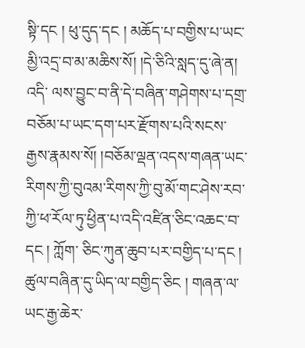སྟི་དང ། ཕུ་དུད་དང ། མཆོད་པ་བགྱིས་པ་ཡང་མྱི་འདྲ་བ་མ་མཆིས་སོ། །དེ་ཅིའི་སླད་དུ་ཞེ་ན། འདི་ ལས་བྱུང་བ་ནི་དེ་བཞིན་གཤེགས་པ་དགྲ་བཅོམ་པ་ཡང་དག་པར་རྫོགས་པའི་སངས་རྒྱས་རྣམས་སོ། །བཅོམ་ལྡན་འདས་གཞན་ཡང་རིགས་ཀྱི་བུའམ་རིགས་ཀྱི་བུ་མོ་གང་ཤེས་རབ་ཀྱི་ཕ་རོལ་ཏུ་ཕྱིན་པ་འདི་འཛིན་ཅིང་འཆང་བ་དང ། ཀློག་ ཅིང་ཀུན་ཆུབ་པར་བགྱིད་པ་དང ། ཚུལ་བཞིན་དུ་ཡིད་ལ་བགྱིད་ཅིང ། གཞན་ལ་ཡང་རྒྱ་ཆེར་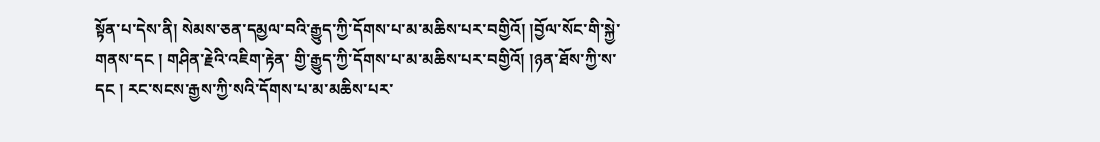སྟོན་པ་དེས་ནི། སེམས་ཅན་དམྱལ་བའི་རྒྱུད་ཀྱི་དོགས་པ་མ་མཆིས་པར་བགྱིའོ། །བྱོལ་སོང་གི་སྐྱེ་གནས་དང ། གཤིན་རྗེའི་འཇིག་རྟེན་ གྱི་རྒྱུད་ཀྱི་དོགས་པ་མ་མཆིས་པར་བགྱིའོ། །ཉན་ཐོས་ཀྱི་ས་དང ། རང་སངས་རྒྱས་ཀྱི་སའི་དོགས་པ་མ་མཆིས་པར་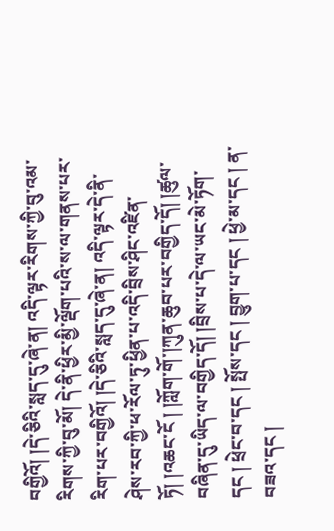བགྱིའོ། །དེ་ཅིའི་སླད་དུ་ཞེ་ན། འདི་ལྟར་རིགས་ཀྱི་བུ་འམ་རིགས་ཀྱི་བུ་མོ། དེ་ནི་ཕྱིར་མྱི་ལྡོག་པའི་ས་ལ་གནས་པར་ རིག་པར་བགྱིའོ། །དེ་ཅིའི་སླད་དུ་ཞེ་ན། འདི་ལྟར་དེ་ནི་ཤེས་རབ་ཀྱི་ཕ་རོལ་ཏུ་ཕྱིན་པ་འདི་བྲིས་ཤིང་འཛིན་ཏོ། །འཆང་ངོ ། །ཀློག་གོ་།ཀུན་ཆུབ་པར་བགྱིད་དོ། །ཚུལ་བཞིན་དུ་ཡིད་ལ་བགྱིད་དོ། །བྲིས་པ་དེ་ལ་ཡང་མེ་ཏོག་དང ། ཕྲེང་བ་དང ། སྤོས་དང ། བྱུག་པ་དང ། ཕྱེ་མ་དང ། ན་བཟའ་དང །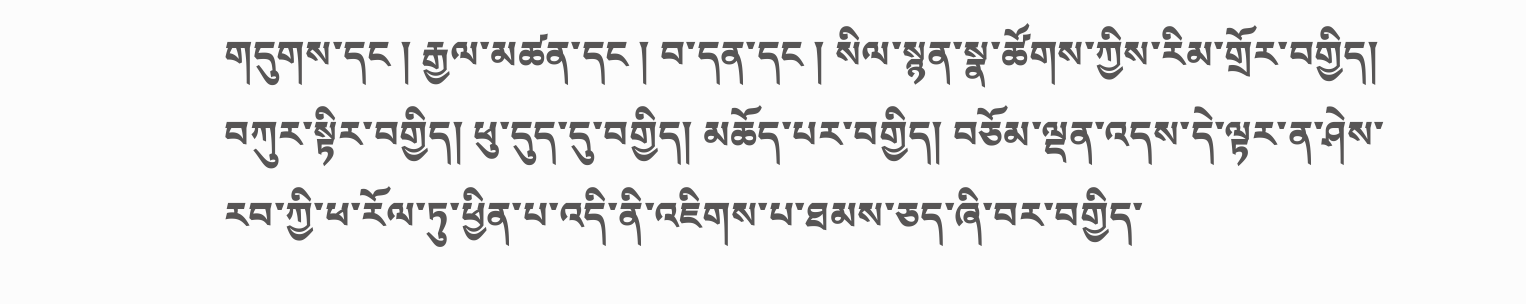གདུགས་དང ། རྒྱལ་མཚན་དང ། བ་དན་དང ། སིལ་སྙན་སྣ་ཚོགས་ཀྱིས་རིམ་གྲོར་བགྱིད། བཀུར་སྟིར་བགྱིད། ཕུ་དུད་དུ་བགྱིད། མཆོད་པར་བགྱིད། བཅོམ་ལྡན་འདས་དེ་ལྟར་ན་ཤེས་རབ་ཀྱི་ཕ་རོལ་ཏུ་ཕྱིན་པ་འདི་ནི་འཇིགས་པ་ཐམས་ཅད་ཞི་བར་བགྱིད་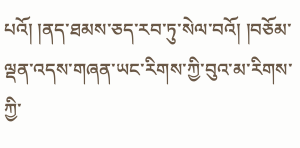པའོ། །ནད་ཐམས་ཅད་རབ་ཏུ་སེལ་བའོ། །བཅོམ་ལྡན་འདས་གཞན་ཡང་རིགས་ཀྱི་བུའ་མ་རིགས་ཀྱི་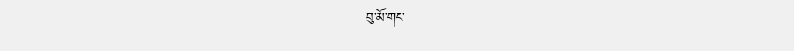བུ་མོ་གང་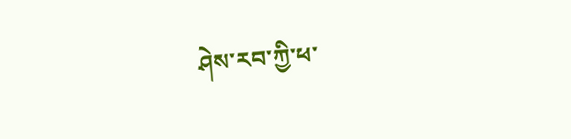ཤེས་རབ་ཀྱི་ཕ་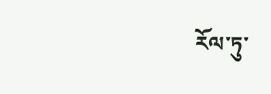རོལ་ཏུ་